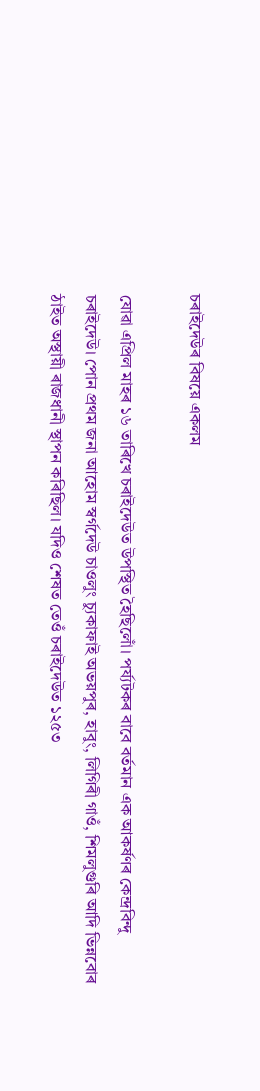চৰাইদেউৰ বিষয়ে একলম

যোৱা এপ্ৰিল মাহৰ ১৬ তাৰিখে চৰাইদেউত উপস্থিত হৈছিলোঁ। পৰ্য্যটকৰ বাবে বৰ্তমান এক আকৰ্ষণৰ কেন্দ্ৰবিন্দু চৰাইদেউ। পোন প্রথম জনা আহোম স্বৰ্গদেউ চাওলুং চ্যুকাফাই অভয়পুৰ, হাবুং, লিগিৰী গাওঁ, শিমলুগুৰি আদি ভিন্নবোৰ ঠাইত অস্থায়ী ৰাজধানী স্থাপন কৰিছিল। যদিও শেষত তেওঁ চৰাইদেউত ১২৫৩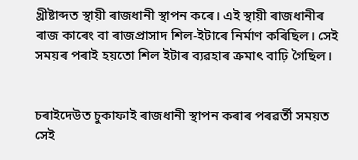খ্রীষ্টাব্দত স্থায়ী ৰাজধানী স্থাপন কৰে। এই স্থায়ী ৰাজধানীৰ ৰাজ কাৰেং বা ৰাজপ্রাসাদ শিল-ইটাৰে নিৰ্মাণ কৰিছিল। সেই সময়ৰ পৰাই হয়তো শিল ইটাৰ ব্যৱহাৰ ক্ৰমাৎ বাঢ়ি গৈছিল।


চৰাইদেউত চুকাফাই ৰাজধানী স্থাপন কৰাৰ পৰৱৰ্তী সময়ত সেই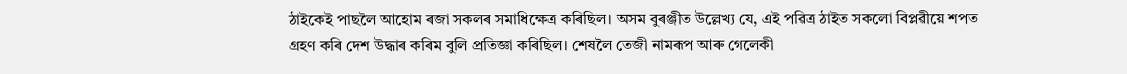ঠাইকেই পাছলৈ আহোম ৰজা সকলৰ সমাধিক্ষেত্ৰ কৰিছিল। অসম বুৰঞ্জীত উল্লেখ্য যে, এই পৱিত্ৰ ঠাইত সকলো বিপ্লৱীয়ে শপত গ্রহণ কৰি দেশ উদ্ধাৰ কৰিম বুলি প্রতিজ্ঞা কৰিছিল। শেষলৈ তেজী নামৰূপ আৰু গেলেকী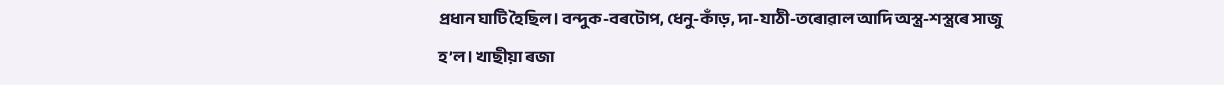প্রধান ঘাটি হৈছিল। বন্দুক-বৰটোপ, ধেনু-কাঁড়, দা-যাঠী-তৰোৱাল আদি অস্ত্র-শস্ত্ৰৰে সাজু হ’ল। খাছীয়া ৰজা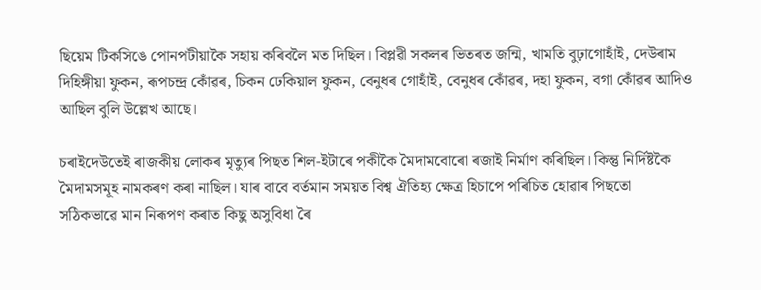ছিয়েম টিকসিঙে পোনপটীয়াকৈ সহায় কৰিবলৈ মত দিছিল। বিপ্লৱী সকলৰ ভিতৰত জন্মি, খামতি বুঢ়াগোহাঁই, দেউৰাম দিহিঙ্গীয়া ফুকন, ৰূপচন্দ্ৰ কোঁৱৰ, চিকন ঢেকিয়াল ফুকন, বেনুধৰ গোহাঁই, বেনুধৰ কোঁৱৰ, দহা ফুকন, বগা কোঁৱৰ আদিও আছিল বুলি উল্লেখ আছে।

চৰাইদেউতেই ৰাজকীয় লোকৰ মৃত্যুৰ পিছত শিল-ইটাৰে পকীকৈ মৈদামবোৰো ৰজাই নিৰ্মাণ কৰিছিল। কিন্তু নিৰ্দিষ্টকৈ মৈদামসমূহ নামকৰণ কৰা নাছিল। যাৰ বাবে বৰ্তমান সময়ত বিশ্ব ঐতিহ্য ক্ষেত্ৰ হিচাপে পৰিচিত হোৱাৰ পিছতো সঠিকভাৱে মান নিৰূপণ কৰাত কিছু অসুবিধা ৰৈ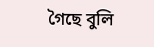গৈছে বুলি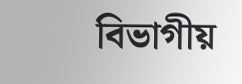বিভাগীয়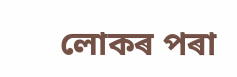লোকৰ পৰা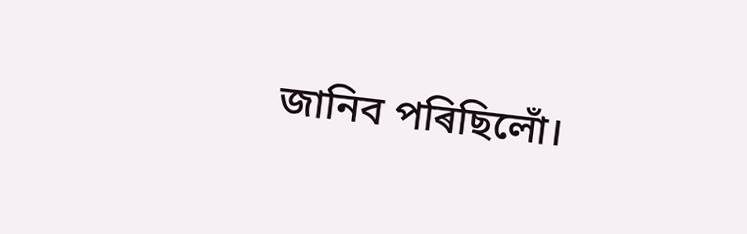জানিব পৰিছিলোঁ।